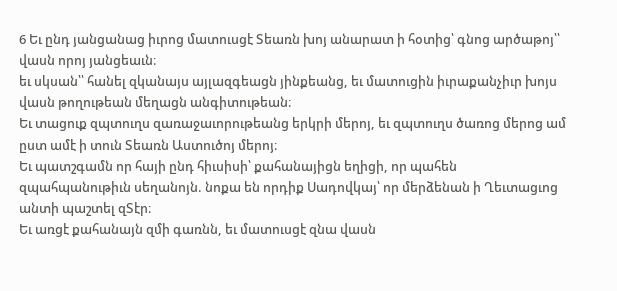6 Եւ ընդ յանցանաց իւրոց մատուսցէ Տեառն խոյ անարատ ի հօտից՝ գնոց արծաթոյ՝՝ վասն որոյ յանցեաւն։
եւ սկսան՝՝ հանել զկանայս այլազգեացն յինքեանց, եւ մատուցին իւրաքանչիւր խոյս վասն թողութեան մեղացն անգիտութեան։
Եւ տացուք զպտուղս զառաջաւորութեանց երկրի մերոյ, եւ զպտուղս ծառոց մերոց ամ ըստ ամէ ի տուն Տեառն Աստուծոյ մերոյ։
Եւ պատշգամն որ հայի ընդ հիւսիսի՝ քահանայիցն եղիցի, որ պահեն զպահպանութիւն սեղանոյն. նոքա են որդիք Սադովկայ՝ որ մերձենան ի Ղեւտացւոց անտի պաշտել զՏէր։
Եւ առցէ քահանայն զմի գառնն, եւ մատուսցէ զնա վասն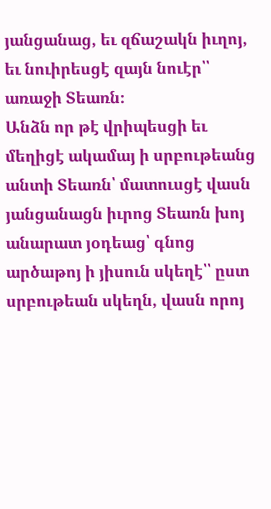յանցանաց, եւ զճաշակն իւղոյ, եւ նուիրեսցէ զայն նուէր՝՝ առաջի Տեառն։
Անձն որ թէ վրիպեսցի եւ մեղիցէ ակամայ ի սրբութեանց անտի Տեառն՝ մատուսցէ վասն յանցանացն իւրոց Տեառն խոյ անարատ յօդեաց՝ գնոց արծաթոյ ի յիսուն սկեղէ՝՝ ըստ սրբութեան սկեղն, վասն որոյ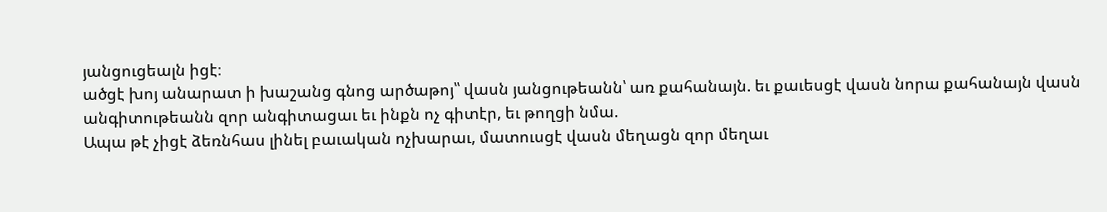յանցուցեալն իցէ։
ածցէ խոյ անարատ ի խաշանց գնոց արծաթոյ՝՝ վասն յանցութեանն՝ առ քահանայն. եւ քաւեսցէ վասն նորա քահանայն վասն անգիտութեանն զոր անգիտացաւ եւ ինքն ոչ գիտէր, եւ թողցի նմա.
Ապա թէ չիցէ ձեռնհաս լինել բաւական ոչխարաւ, մատուսցէ վասն մեղացն զոր մեղաւ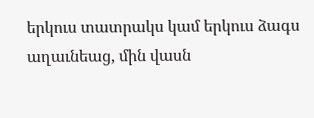երկուս տատրակս կամ երկուս ձագս աղաւնեաց, մին վասն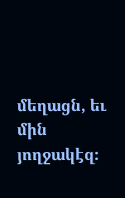մեղացն, եւ մին յողջակէզ։